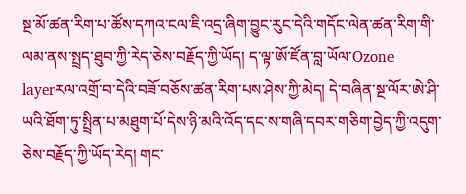སྔ་མོ་ཚན་རིག་པ་ཚོས་དཀའ་ངལ་ཇི་འདྲ་ཞིག་བྱུང་རུང་དེའི་གདོང་ལེན་ཚན་རིག་གི་ལམ་ནས་སྤྲད་ཐུབ་ཀྱི་རེད་ཅེས་བརྗོད་ཀྱི་ཡོད། ད་ལྟ་ཨོ་ཛོན་བླ་ཡོལ་Ozone layerརལ་འགྲོ་བ་དེའི་བཟོ་བཅོས་ཚན་རིག་པས་ཤེས་ཀྱི་མེད། དེ་བཞིན་སྔ་ལོར་ཨེ་ཤི་ཡའི་ཐོག་ཏུ་སྤྲིན་པ་མཐུག་པོ་དེས་ཉི་མའི་འོད་དང་ས་གཞི་དབར་གཅིག་བྱེད་ཀྱི་འདུག་ཅེས་བརྗོད་ཀྱི་ཡོད་རེད། གང་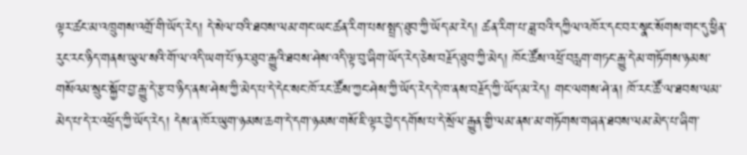ལྟར་ཚང་མ་འཁྲུགས་འགྲོ་གི་ཡོད་རེད། དེ་སེལ་བའི་ཐབས་ལམ་གང་ཡང་ཚན་རིག་པས་སྤྲད་ཐུབ་ཀྱི་ཡོད་མ་རེད། ཚན་རིག་པ་ཟླ་བའི་དཀྱིལ་འཁོར་དང་བར་སྣང་སོགས་གང་དུ་ཕྱིན་རུང་རང་ཉིད་གནས་ཡུལ་སའི་གོ་ལ་འདི་ཡག་པོ་ཉར་ཐུབ་རྒྱུའི་ཐབས་ཤེས་འདི་ལྟ་བུ་ཞིག་ཡོད་རེད་ཅེས་བརྗོད་ཐུབ་ཀྱི་མེད། ཁོང་ཚོས་འཕྲོ་བརླག་གཏང་རྒྱུ་དེ་མ་གཏོགས་ཉམས་གསོའམ་སྲུང་སྐྱོབ་བྱ་རྒྱུ་དེ་རྩ་བ་ཉིད་ནས་ཤེས་ཀྱི་མེད་པ་དེ་དེང་སང་ཁོ་རང་ཚོས་ཀྱང་ཤེས་ཀྱི་ཡོད་རེད་དེ་ཁ་ནས་བརྗོད་ཀྱི་ཡོད་མ་རེད། གང་ལགས་ཤེ་ན། ཁོ་རང་ཚོ་ལ་ཐབས་ལམ་མེད་པ་དེ་ར་འཕྲོད་ཀྱི་ཡོད་རེད། དེས་ན་ཁོར་ཡུག་ཉམས་ཆག་དེ་དག་ཉམས་གསོ་ཇི་ལྟར་བྱེད་དགོས་པ་དེ་སྲོལ་རྒྱུན་གྱི་ལམ་ནས་མ་གཏོགས་གཞན་ཐབས་ལམ་མེད་པ་ཞིག་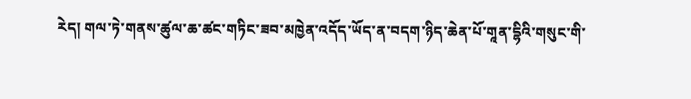རེད། གལ་ཏེ་གནས་ཚུལ་ཆ་ཚང་གཏིང་ཟབ་མཁྱེན་འདོད་ཡོད་ན་བདག་ཉིད་ཆེན་པོ་གཱན་དྷིའི་གསུང་གི་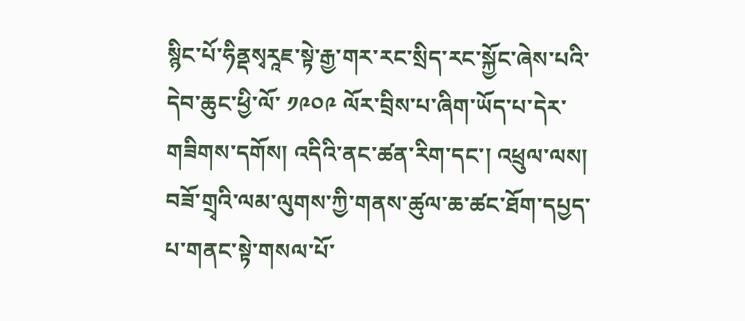སྙིང་པོ་ཧིནྡསྭརཱཇ་སྟེ་རྒྱ་གར་རང་སྲིད་རང་སྐྱོང་ཞེས་པའི་དེབ་ཆུང་ཕྱི་ལོ་ ༡༩༠༩ ལོར་བྲིས་པ་ཞིག་ཡོད་པ་དེར་གཟིགས་དགོས། འདིའི་ནང་ཚན་རིག་དང་། འཕྲུལ་ལས། བཟོ་གྲྭའི་ལམ་ལུགས་ཀྱི་གནས་ཚུལ་ཆ་ཚང་ཐོག་དཔྱད་པ་གནང་སྟེ་གསལ་པོ་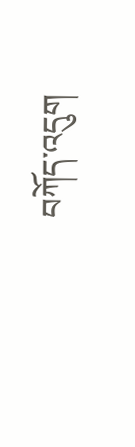བཀོད་འདུག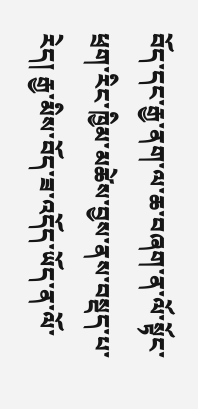བོད་དང་རྒྱ་ནག་ལ་ཆ་བཞག་ན་ལོ་སྟོང་ཕྲག་རིང་ཁྱིམ་མཚེས་བྱས་ནས་བསྡད་པ་རེད། རྒྱ་མིས་བོད་ཟ་འདོད་ཡོད་ན་ལོ་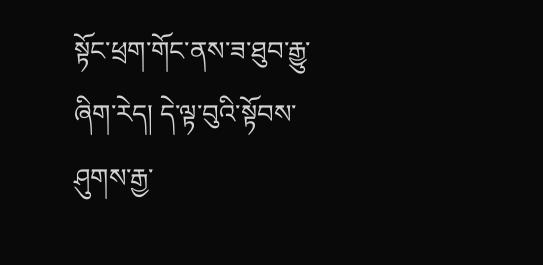སྟོང་ཕྲག་གོང་ནས་ཟ་ཐུབ་རྒྱུ་ཞིག་རེད། དེ་ལྟ་བུའི་སྟོབས་ཤུགས་རྒྱ་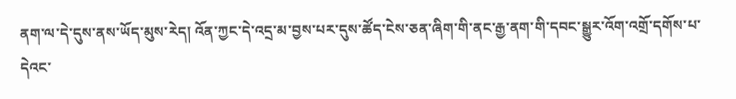ནག་ལ་དེ་དུས་ནས་ཡོད་མུས་རེད། འོན་ཀྱང་དེ་འདྲ་མ་བྱས་པར་དུས་ཚོད་ངེས་ཅན་ཞིག་གི་ནང་རྒྱ་ནག་གི་དབང་སྒྱུར་འོག་འགྲོ་དགོས་པ་དེའང་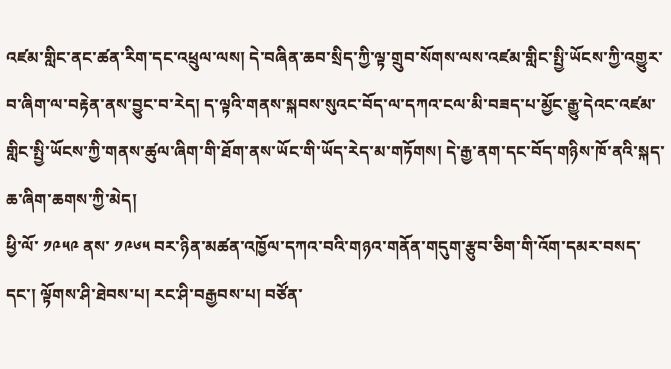འཛམ་གླིང་ནང་ཚན་རིག་དང་འཕྲུལ་ལས། དེ་བཞིན་ཆབ་སྲིད་ཀྱི་ལྟ་གྲུབ་སོགས་ལས་འཛམ་གླིང་སྤྱི་ཡོངས་ཀྱི་འགྱུར་བ་ཞིག་ལ་བརྟེན་ནས་བྱུང་བ་རེད། ད་ལྟའི་གནས་སྐབས་སུའང་བོད་ལ་དཀའ་ངལ་མི་བཟད་པ་མྱོང་རྒྱུ་དེའང་འཛམ་གླིང་སྤྱི་ཡོངས་ཀྱི་གནས་ཚུལ་ཞིག་གི་ཐོག་ནས་ཡོང་གི་ཡོད་རེད་མ་གཏོགས། དེ་རྒྱ་ནག་དང་བོད་གཉིས་ཁོ་ནའི་སྐད་ཆ་ཞིག་ཆགས་ཀྱི་མེད།
ཕྱི་ལོ་ ༡༩༥༩ ནས་ ༡༩༦༥ བར་ཉིན་མཚན་འཁྱོལ་དཀའ་བའི་གཉའ་གནོན་གདུག་རྩུབ་ཅིག་གི་འོག་དམར་བསད་དང་། ལྟོགས་ཤི་ཐེབས་པ། རང་ཤི་བརྒྱབས་པ། བཙོན་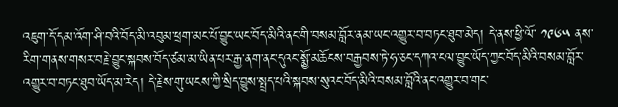འཇུག་དོ་དམ་འོག་ཤི་བའི་བོད་མི་འབུམ་ཕྲག་མང་པོ་བྱུང་ཡང་བོད་མིའི་ནང་གི་བསམ་བློར་ནམ་ཡང་འགྱུར་བ་བཏང་ཐུབ་མེད། དེ་ནས་ཕྱི་ལོ་ ༡༩༦༥ ནས་རིག་གནས་གསར་བརྗེ་བྱུང་སྐབས་བོད་ཙམ་མ་ཡིན་པར་རྒྱ་ནག་ནང་དུའང་སྨྱོ་མཆོངས་བརྒྱབས་ཏེ་ཧ་ཅང་དཀའ་ངལ་བྱུང་ཡོད་ཀྱང་བོད་མིའི་བསམ་བློར་འགྱུར་བ་བཏང་ཐུབ་ཡོད་མ་རེད། དེ་རྗེས་གུ་ཡངས་ཀྱི་སྲིད་བྱུས་སྤྲད་པའི་སྐབས་སུའང་བོད་མིའི་བསམ་བློའི་ནང་འགྱུར་བ་གང་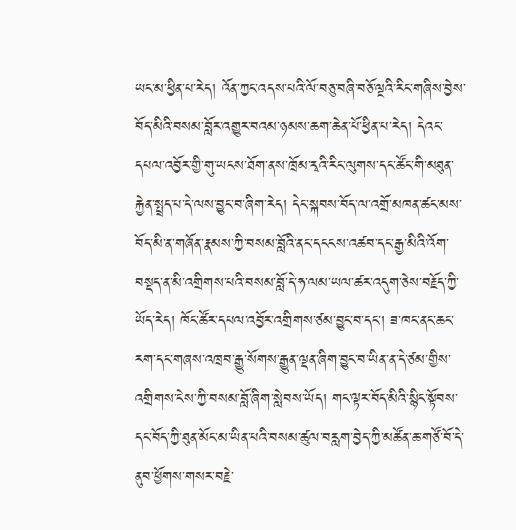ཡང་མ་ཕྱིན་པ་རེད། འོན་ཀྱང་འདས་པའི་ལོ་བཅུ་བཞི་བཅོ་ལྔའི་རིང་གཞིས་བྱེས་བོད་མིའི་བསམ་བློར་འགྱུར་བའམ་ཉམས་ཆག་ཆེན་པོ་ཕྱིན་པ་རེད། དེའང་དཔལ་འབྱོར་གྱི་གུ་ཡངས་ཐོག་ནས་ཁྲོམ་རྭའི་རིང་ལུགས་དང་ཚོང་གི་མཐུན་རྐྱེན་སྤྲད་པ་དེ་ལས་བྱུང་བ་ཞིག་རེད། དེང་སྐབས་བོད་ལ་འགྲོ་མཁན་ཚང་མས་བོད་མི་ན་གཞོན་རྣམས་ཀྱི་བསམ་བློའི་ནང་དངངས་འཚབ་དང་རྒྱ་མིའི་འོག་བསྡད་ན་མི་འགྲིགས་པའི་བསམ་བློ་དེ་ཧ་ལམ་ཡལ་ཚར་འདུག་ཅེས་བརྗོད་ཀྱི་ཡོད་རེད། ཁོང་ཚོར་དཔལ་འབྱོར་འགྲིགས་ཙམ་བྱུང་བ་དང་། ཟ་ཁང་ནང་ཆང་རག་དང་གཞས་འཁྲབ་རྒྱུ་སོགས་རྒྱུན་ལྡན་ཞིག་བྱུང་བ་ཡིན་ན་དེ་ཙམ་གྱིས་འགྲིགས་ངེས་ཀྱི་བསམ་བློ་ཞིག་སླེབས་ཡོད། གང་ལྟར་བོད་མིའི་སྙིང་སྟོབས་དང་བོད་ཀྱི་ཐུན་མོང་མ་ཡིན་པའི་བསམ་ཚུལ་བརླག་བྱེད་ཀྱི་མཚོན་ཆ་གཙོ་བོ་དེ་ནུབ་ཕྱོགས་གསར་བརྗེ་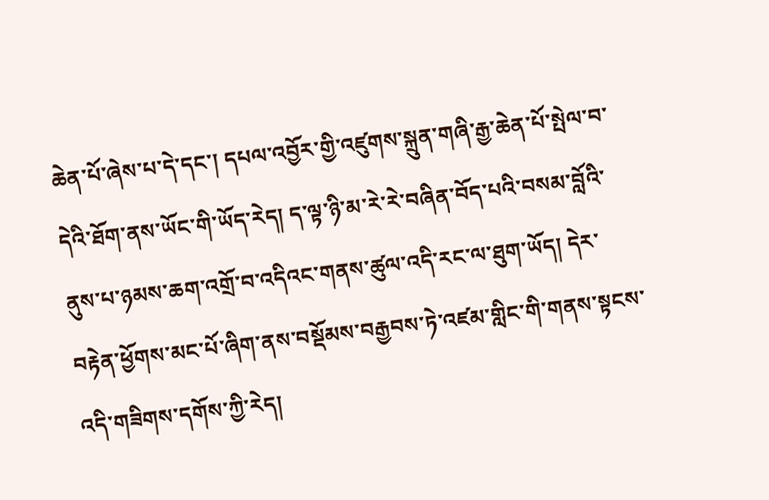ཆེན་པོ་ཞེས་པ་དེ་དང་། དཔལ་འབྱོར་གྱི་འཛུགས་སྐྲུན་གཞི་རྒྱ་ཆེན་པོ་སྤེལ་བ་དེའི་ཐོག་ནས་ཡོང་གི་ཡོད་རེད། ད་ལྟ་ཉི་མ་རེ་རེ་བཞིན་བོད་པའི་བསམ་བློའི་ནུས་པ་ཉམས་ཆག་འགྲོ་བ་འདིའང་གནས་ཚུལ་འདི་རང་ལ་ཐུག་ཡོད། དེར་བརྟེན་ཕྱོགས་མང་པོ་ཞིག་ནས་བསྡོམས་བརྒྱབས་ཏེ་འཛམ་གླིང་གི་གནས་སྟངས་འདི་གཟིགས་དགོས་ཀྱི་རེད།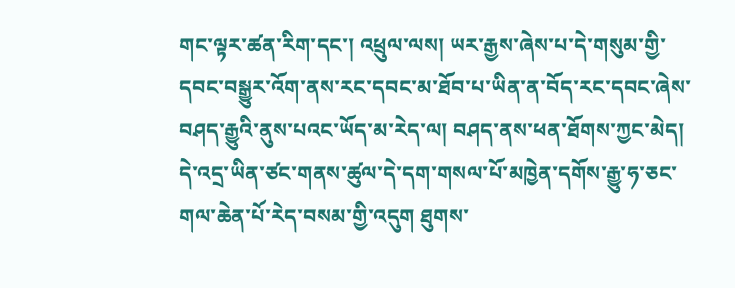གང་ལྟར་ཚན་རིག་དང་། འཕྲུལ་ལས། ཡར་རྒྱས་ཞེས་པ་དེ་གསུམ་གྱི་དབང་བསྒྱུར་འོག་ནས་རང་དབང་མ་ཐོབ་པ་ཡིན་ན་བོད་རང་དབང་ཞེས་བཤད་རྒྱུའི་ནུས་པའང་ཡོད་མ་རེད་ལ། བཤད་ནས་ཕན་ཐོགས་ཀྱང་མེད། དེ་འདྲ་ཡིན་ཙང་གནས་ཚུལ་དེ་དག་གསལ་པོ་མཁྱེན་དགོས་རྒྱུ་ཧ་ཅང་གལ་ཆེན་པོ་རེད་བསམ་གྱི་འདུག ཐུགས་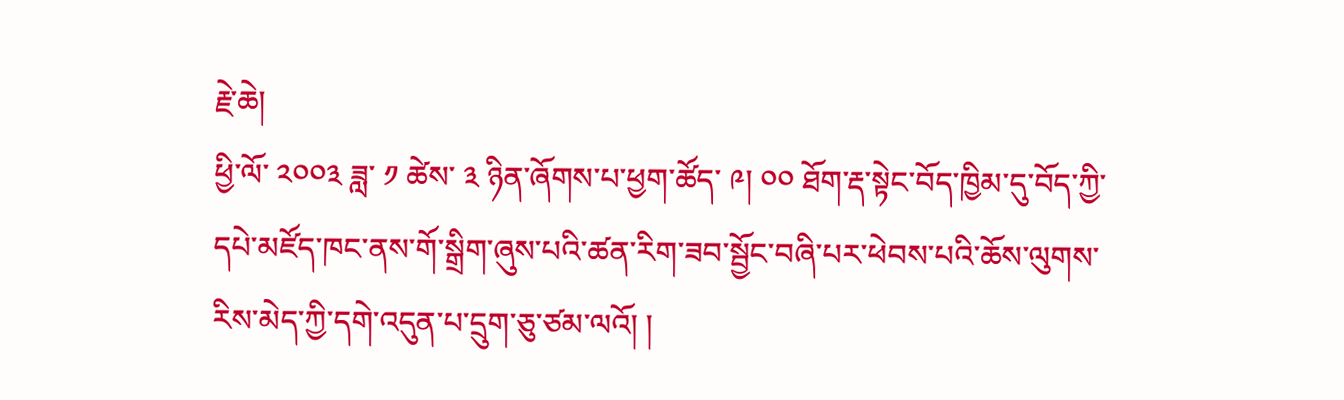རྗེ་ཆེ།
ཕྱི་ལོ་ ༢༠༠༣ ཟླ་ ༡ ཚེས་ ༣ ཉིན་ཞོགས་པ་ཕྱག་ཚོད་ ༩། ༠༠ ཐོག་རྡ་སྟེང་བོད་ཁྱིམ་དུ་བོད་ཀྱི་དཔེ་མཛོད་ཁང་ནས་གོ་སྒྲིག་ཞུས་པའི་ཚན་རིག་ཟབ་སྦྱོང་བཞི་པར་ཕེབས་པའི་ཆོས་ལུགས་རིས་མེད་ཀྱི་དགེ་འདུན་པ་དྲུག་ཅུ་ཙམ་ལའོ། །